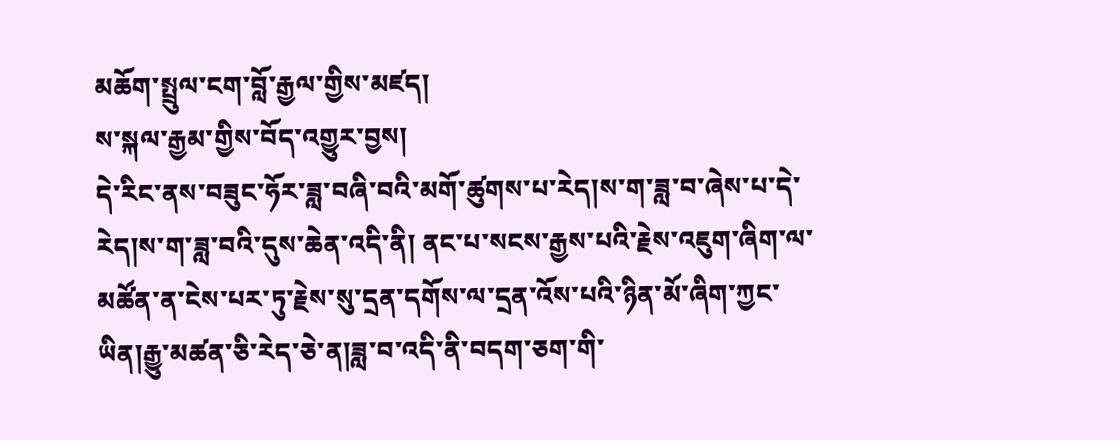མཆོག་སྤྲུལ་ངག་བློ་རྒྱལ་གྱིས་མཛད།
ས་སྐལ་རྒྱམ་གྱིས་བོད་འགྱུར་བྱས།
དེ་རིང་ནས་བཟུང་ཧོར་ཟླ་བཞི་བའི་མགོ་ཚུགས་པ་རེད།ས་ག་ཟླ་བ་ཞེས་པ་དེ་རེད།ས་ག་ཟླ་བའི་དུས་ཆེན་འདི་ནི། ནང་པ་སངས་རྒྱས་པའི་རྗེས་འཇུག་ཞིག་ལ་མཚོན་ན་ངེས་པར་ཏུ་རྗེས་སུ་དྲན་དགོས་ལ་དྲན་འོས་པའི་ཉིན་མོ་ཞིག་ཀྱང་ཡིན།རྒྱུ་མཚན་ཅི་རེད་ཅེ་ན།ཟླ་བ་འདི་ནི་བདག་ཅག་གི་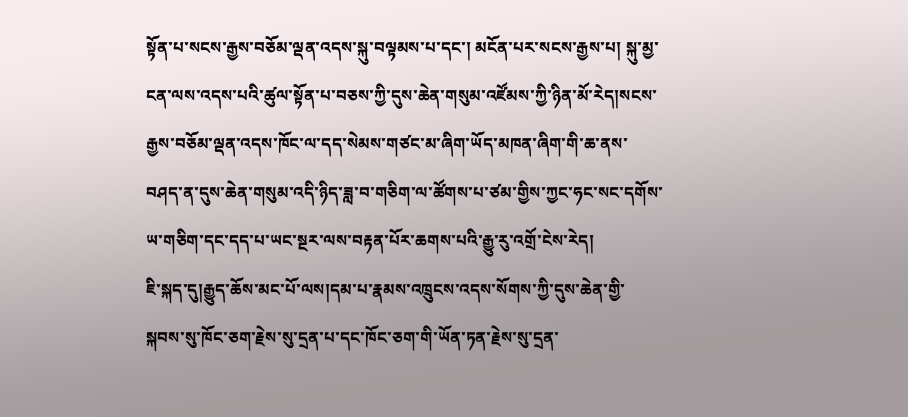སྟོན་པ་སངས་རྒྱས་བཅོམ་ལྡན་འདས་སྐུ་བལྟམས་པ་དང་། མངོན་པར་སངས་རྒྱས་པ། སྐུ་མྱ་ངན་ལས་འདས་པའི་ཚུལ་སྟོན་པ་བཅས་ཀྱི་དུས་ཆེན་གསུམ་འཛོམས་ཀྱི་ཉིན་མོ་རེད།སངས་རྒྱས་བཅོམ་ལྡན་འདས་ཁོང་ལ་དད་སེམས་གཙང་མ་ཞིག་ཡོད་མཁན་ཞིག་གི་ཆ་ནས་བཤད་ན་དུས་ཆེན་གསུམ་འདི་ཉིད་ཟླ་བ་གཅིག་ལ་ཚོགས་པ་ཙམ་གྱིས་ཀྱང་ཧང་སང་དགོས་ཡ་གཅིག་དང་དད་པ་ཡང་སྔར་ལས་བརྟན་པོར་ཆགས་པའི་རྒྱུ་རུ་འགྲོ་ངེས་རེད།
ཇི་སྐད་དུ།རྒྱུད་ཆོས་མང་པོ་ལས།དམ་པ་རྣམས་འཁྲུངས་འདས་སོགས་ཀྱི་དུས་ཆེན་གྱི་སྐབས་སུ་ཁོང་ཅག་རྗེས་སུ་དྲན་པ་དང་ཁོང་ཅག་གི་ཡོན་ཏན་རྗེས་སུ་དྲན་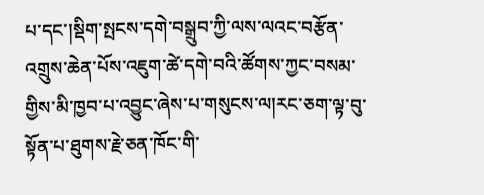པ་དང་།སྡིག་སྤངས་དགེ་བསྒྲུབ་ཀྱི་ལས་ལའང་བརྩོན་འགྲུས་ཆེན་པོས་འཇུག་ཚེ་དགེ་བའི་ཚོགས་ཀྱང་བསམ་གྱིས་མི་ཁྱབ་པ་འབྱུང་ཞེས་པ་གསུངས་ལ།རང་ཅག་ལྟ་བུ་སྟོན་པ་ཐུགས་རྗེ་ཅན་ཁོང་གི་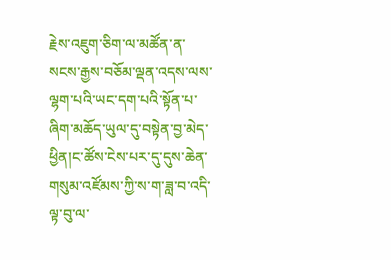རྗེས་འཇུག་ཅིག་ལ་མཚོན་ན་སངས་རྒྱས་བཅོམ་ལྡན་འདས་ལས་ལྷག་པའི་ཡང་དག་པའི་སྟོན་པ་ཞིག་མཆོད་ཡུལ་དུ་བསྟེན་བྱ་མེད་ཕྱིན།ང་ཚོས་ངེས་པར་དུ་དུས་ཆེན་གསུམ་འཛོམས་ཀྱི་ས་ག་ཟླ་བ་འདི་ལྟ་བུ་ལ་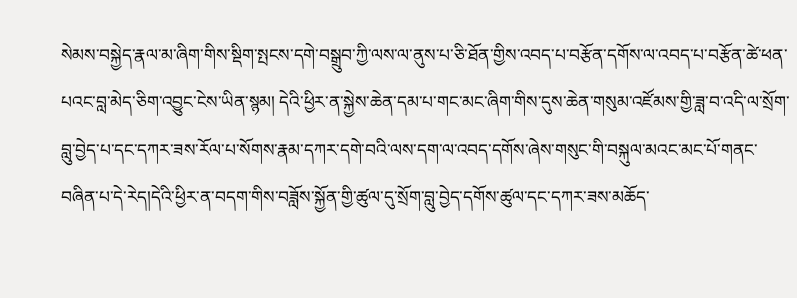སེམས་བསྐྱེད་རྣལ་མ་ཞིག་གིས་སྡིག་སྤངས་དགེ་བསྒྲུབ་ཀྱི་ལས་ལ་ནུས་པ་ཅི་ཐོན་གྱིས་འབད་པ་བརྩོན་དགོས་ལ་འབད་པ་བརྩོན་ཚེ་ཕན་པའང་བླ་མེད་ཅིག་འབྱུང་ངེས་ཡིན་སྙམ། དེའི་ཕྱིར་ན་སྐྱེས་ཆེན་དམ་པ་གང་མང་ཞིག་གིས་དུས་ཆེན་གསུམ་འཛོམས་གྱི་ཟླ་བ་འདི་ལ་སྲོག་བླུ་བྱེད་པ་དང་དཀར་ཟས་རོལ་པ་སོགས་རྣམ་དཀར་དགེ་བའི་ལས་དག་ལ་འབད་དགོས་ཞེས་གསུང་གི་བསྐུལ་མའང་མང་པོ་གནང་བཞིན་པ་དེ་རེད།དེའི་ཕྱིར་ན་བདག་གིས་བཟློས་སྐྱོན་གྱི་ཚུལ་དུ་སྲོག་བླུ་བྱེད་དགོས་ཚུལ་དང་དཀར་ཟས་མཆོད་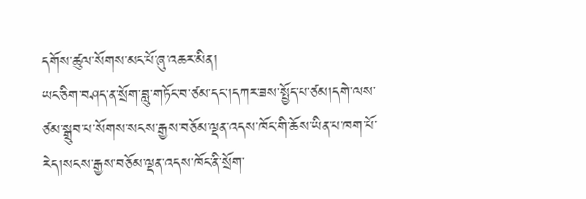དགོས་ཚུལ་སོགས་མང་པོ་ཞུ་འཆར་མིན།
ཡང་ཅིག་བཤད་ན་སྲོག་བླུ་གཏོང་བ་ཙམ་དང་།དཀར་ཟས་སྤྱོད་པ་ཙམ།དགེ་ལས་ཙམ་སྒྲུབ་པ་སོགས་སངས་རྒྱས་བཅོམ་ལྡན་འདས་ཁོང་གི་ཆོས་ཡིན་པ་ཁག་པོ་རེད།སངས་རྒྱས་བཅོམ་ལྡན་འདས་ཁོང་ནི་སྲོག་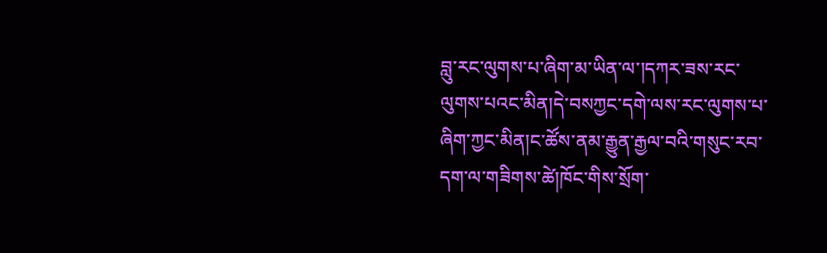བླུ་རང་ལུགས་པ་ཞིག་མ་ཡིན་ལ་།དཀར་ཟས་རང་ལུགས་པའང་མིན།དེ་བསཀྱང་དགེ་ལས་རང་ལུགས་པ་ཞིག་ཀྱང་མིན།ང་ཚོས་ནམ་རྒྱུན་རྒྱལ་བའི་གསུང་རབ་དག་ལ་གཟིགས་ཚེ།ཁོང་གིས་སྲོག་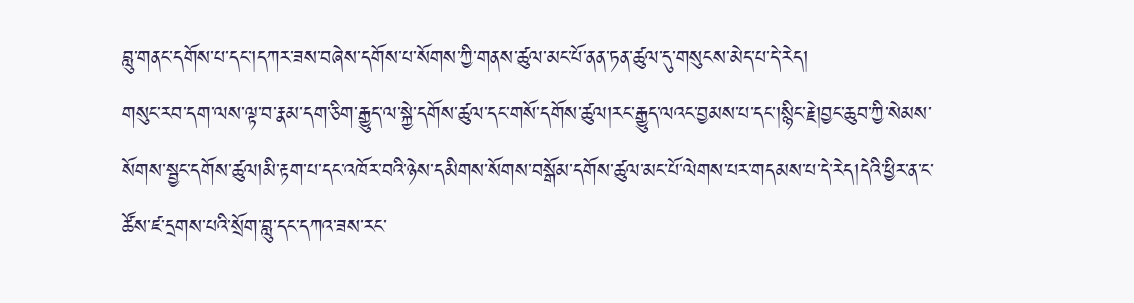བླུ་གནང་དགོས་པ་དང་།དཀར་ཟས་བཞེས་དགོས་པ་སོགས་ཀྱི་གནས་ཚུལ་མང་པོ་ནན་ཏན་ཚུལ་དུ་གསུངས་མེད་པ་དེ་རེད།
གསུང་རབ་དག་ལས་ལྟ་བ་རྣམ་དག་ཅིག་རྒྱུད་ལ་སྐྱེ་དགོས་ཚུལ་དང་གསོ་དགོས་ཚུལ།རང་རྒྱུད་ལའང་བྱམས་པ་དང་།སྙིང་རྗེ།བྱང་ཆུབ་ཀྱི་སེམས་སོགས་སྦྱང་དགོས་ཚུལ།མི་རྟག་པ་དང་འཁོར་བའི་ཉེས་དམིགས་སོགས་བསྒོམ་དགོས་ཚུལ་མང་པོ་ལེགས་པར་གདམས་པ་དེ་རེད།དེའི་ཕྱིར་ན་ང་ཚོས་ཛ་དྲགས་པའི་སྲོག་བླུ་དང་དཀའ་ཟས་རང་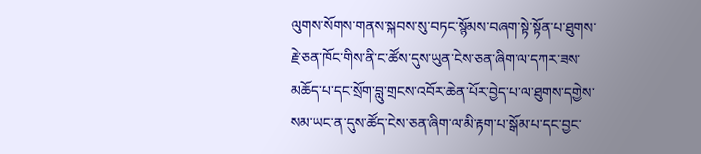ལུགས་སོགས་གནས་སྐབས་སུ་བཏང་སྙོམས་བཞག་སྟེ་སྟོན་པ་ཐུགས་རྗེ་ཅན་ཁོང་གིས་ནི་ང་ཚོས་དུས་ཡུན་ངེས་ཅན་ཞིག་ལ་དཀར་ཟས་མཆོད་པ་དང་སྲོག་བླུ་གྲངས་འབོར་ཆེན་པོར་བྱེད་པ་ལ་ཐུགས་དགྱེས་སམ་ཡང་ན་དུས་ཚོད་ངེས་ཅན་ཞིག་ལ་མི་རྟག་པ་སྒོམ་པ་དང་བྱང་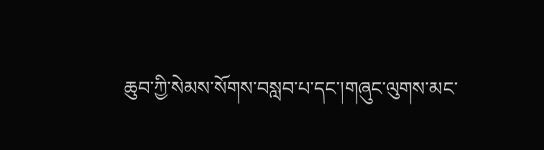ཆུབ་ཀྱི་སེམས་སོགས་བསླབ་པ་དང་།གཞུང་ལུགས་མང་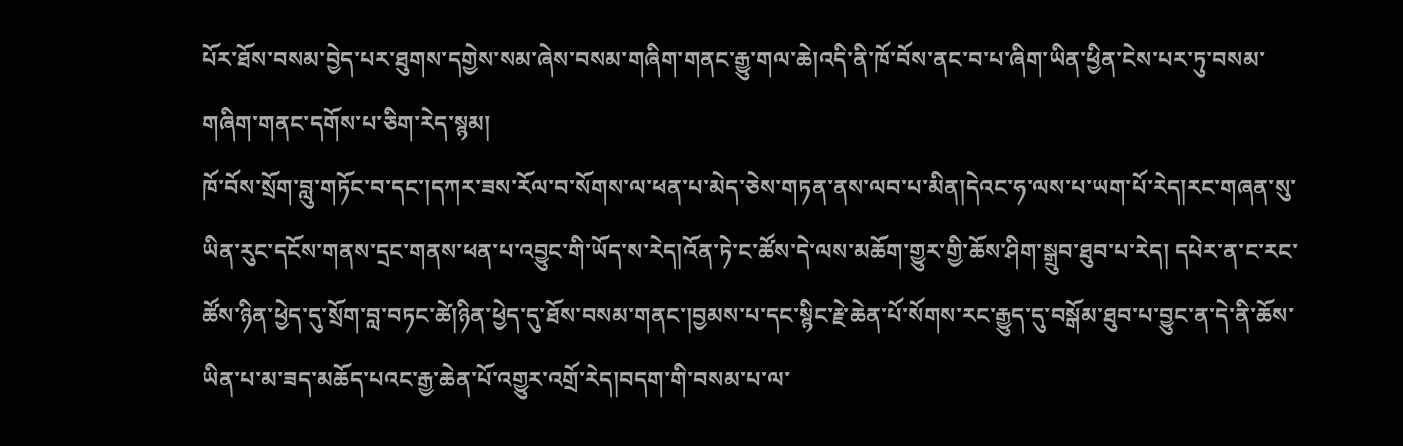པོར་ཐོས་བསམ་བྱེད་པར་ཐུགས་དགྱེས་སམ་ཞེས་བསམ་གཞིག་གནང་རྒྱུ་གལ་ཆེ།འདི་ནི་ཁོ་བོས་ནང་བ་པ་ཞིག་ཡིན་ཕྱིན་ངེས་པར་ཏུ་བསམ་གཞིག་གནང་དགོས་པ་ཅིག་རེད་སྙམ།
ཁོ་བོས་སྲོག་བླུ་གཏོང་བ་དང་།དཀར་ཟས་རོལ་བ་སོགས་ལ་ཕན་པ་མེད་ཅེས་གཏན་ནས་ལབ་པ་མིན།དེའང་ཧ་ལས་པ་ཡག་པོ་རེད།རང་གཞན་སུ་ཡིན་རུང་དངོས་གནས་དྲང་གནས་ཕན་པ་འབྱུང་གི་ཡོད་ས་རེད།འོན་ཏེ་ང་ཚོས་དེ་ལས་མཆོག་གྱུར་གྱི་ཆོས་ཤིག་སྒྲུབ་ཐུབ་པ་རེད། དཔེར་ན་ང་རང་ཚོས་ཉིན་ཕྱེད་དུ་སྲོག་བླ་བཏང་ཚེ།ཉིན་ཕྱེད་དུ་ཐོས་བསམ་གནང་།བྱམས་པ་དང་སྙིང་རྗེ་ཆེན་པོ་སོགས་རང་རྒྱུད་དུ་བསྒོམ་ཐུབ་པ་བྱུང་ན་དེ་ནི་ཆོས་ཡིན་པ་མ་ཟད་མཆོད་པའང་རྒྱ་ཆེན་པོ་འགྱུར་འགྲོ་རེད།བདག་གི་བསམ་པ་ལ་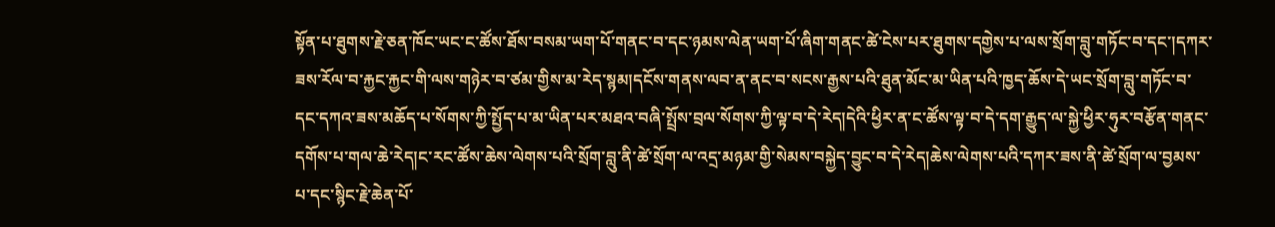སྟོན་པ་ཐུགས་རྗེ་ཅན་ཁོང་ཡང་ང་ཚོས་ཐོས་བསམ་ཡག་པོ་གནང་བ་དང་ཉམས་ལེན་ཡག་པོ་ཞིག་གནང་ཚེ་ངེས་པར་ཐུགས་དགྱེས་པ་ལས་སྲོག་བླུ་གཏོང་བ་དང་།དཀར་ཟས་རོལ་བ་རྐྱང་རྐྱང་གི་ལས་གཉེར་བ་ཙམ་གྱིས་མ་རེད་སྙམ།དངོས་གནས་ལབ་ན་ནང་བ་སངས་རྒྱས་པའི་ཐུན་མོང་མ་ཡིན་པའི་ཁྱད་ཆོས་དེ་ཡང་སྲོག་བླུ་གཏོང་བ་དང་དཀའ་ཟས་མཆོད་པ་སོགས་ཀྱི་སྤྱོད་པ་མ་ཡིན་པར་མཐའ་བཞི་སྤྲོས་བྲལ་སོགས་ཀྱི་ལྟ་བ་དེ་རེད།དེའི་ཕྱིར་ན་ང་ཚོས་ལྟ་བ་དེ་དག་རྒྱུད་ལ་སྐྱེ་ཕྱིར་ཧུར་བརྩོན་གནང་དགོས་པ་གལ་ཆེ་རེད།ང་རང་ཚོས་ཆེས་ལེགས་པའི་སྲོག་བླུ་ནི་ཚེ་སྲོག་ལ་འདྲ་མཉམ་གྱི་སེམས་བསྐྱེད་བྱུང་བ་དེ་རེད།ཆེས་ལེགས་པའི་དཀར་ཟས་ནི་ཚེ་སྲོག་ལ་བྱམས་པ་དང་སྙིང་རྗེ་ཆེན་པོ་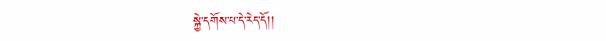སྐྱེ་དགོས་པ་དེ་རེད་དོ།།